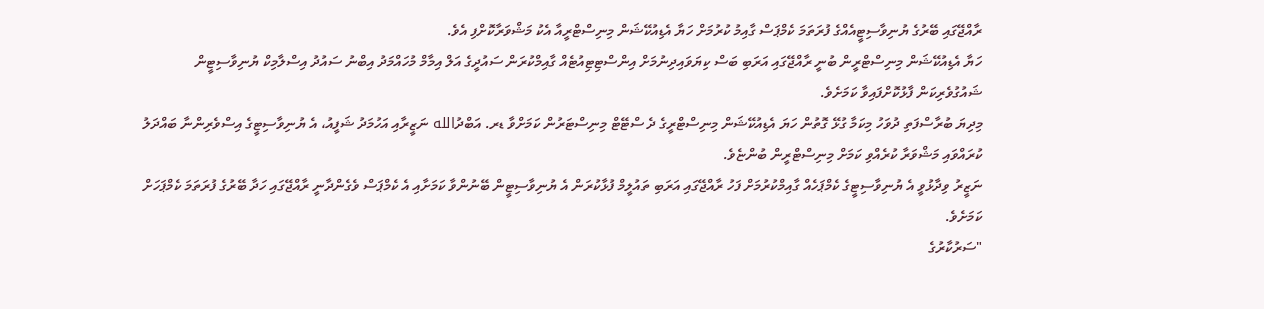ރާއްޖޭގައި ބޭރުގެ ޔުނިވާސިޓީއެއްގެ ފުރަތަމަ ކެމްޕަސް ގާއިމު ކުރުމަށް ހަޔާ އެޑިއުކޭޝަން މިނިސްޓްރީއާ އެކު މަޝްވަރާކޮށްފި އެވެ.
ހަޔާ އެޑިއުކޭޝަން މިނިސްޓްރީން ބުނީ ރާއްޖޭގައި އަރަބި ބަސް ކިޔަވައިދިނުމަށް އިންސްޓިޓިއުޓެއް ގާއިމްކުރަން ސައުދީގެ އަލް އިމާމް މުހައްމަދު އިބްނު ސައުދު އިސްލާމިކް ޔުނިވާސިޓީން ޝައުގުވެރިކަން ފާޅުކޮށްފައިވާ ކަމަށެވެ.
މިދިޔަ ބުރާސްފަތި ދުވަހު މިކަމާ ގުޅޭ ގޮތުން ހަޔަ އެޑިއުކޭޝަން މިނިސްޓްރީގެ ދެ ސްޓޭޓް މިނިސްޓަރުން ކަމަށްވާ ޑރ. އަބްދުالله ނަޒީރާއި އަހުމަދު ޝަފީއު، އެ ޔުނިވާސިޓީގެ އިސްވެރިންނާ ބައްދަލު ކުރައްވައި މަޝްވަރާ ކުރެއްވި ކަމަށް މިނިސްޓްރީން ބުންޏެވެ.
ނަޒީރު ވިދާޅުވީ އެ ޔުނިވާސިޓީގެ ކެމްޕަހެއް ގާއިމްކުރުމަށް ފަހު ރާއްޖޭގައި އަރަބި ތައުލީމް ފުޅާކުރަން އެ ޔުނިވާސިޓީން ބޭނުންވާ ކަމަށާއި އެ ކެމްޕަސް ވެގެންދާނީ ރާއްޖޭގައި ހަދާ ބޭރުގެ ފުރަތަމަ ކެމްޕަހަށް ކަމަށެވެ.
"ސަރުކާރުގެ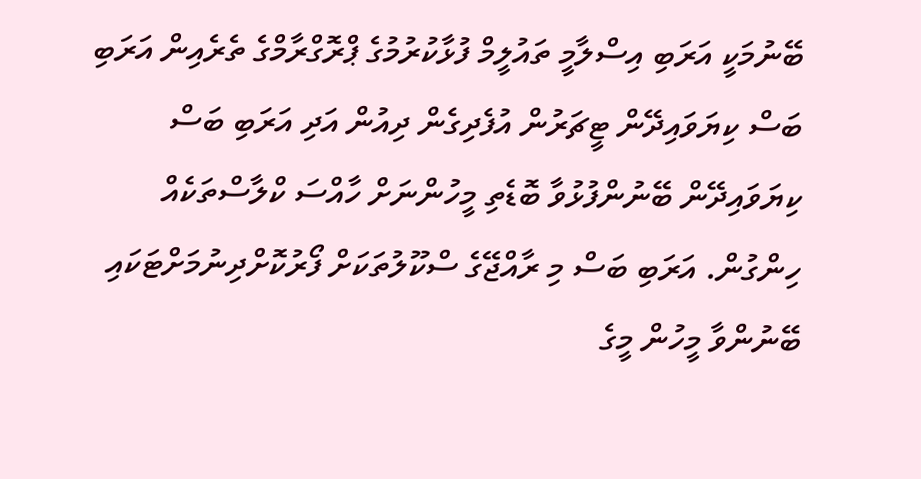ބޭނުމަކީ އަރަބި އިސްލާމީ ތައުލީމް ފުޅާކުރުމުގެ ޕްރޮގްރާމްގެ ތެރެއިން އަރަބި ބަސް ކިޔަވައިދޭން ޓީޗަރުން އުފެދިގެން ދިއުން އަދި އަރަބި ބަސް ކިޔަވައިދޭން ބޭނުންފުޅުވާ ބޮޑެތި މީހުންނަށް ހާއްސަ ކްލާސްތަކެއް ހިންގުން. އަރަބި ބަސް މި ރާއްޖޭގެ ސްކޫލުތަކަށް ފޯރުކޮށްދިނުމަށްޓަކައި ބޭނުންވާ މީހުން މީގެ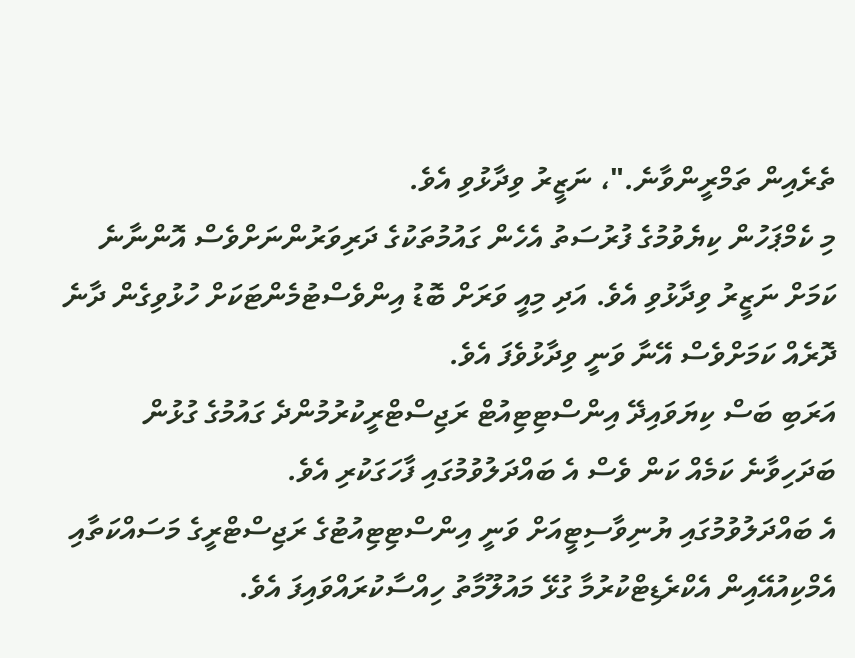ތެރެއިން ތަމްރީންވާނެ."، ނަޒީރު ވިދާޅުވި އެވެ.
މި ކެމްޕަހުން ކިޔެވުމުގެ ފުރުސަތު އެހެން ގައުމުތަކުގެ ދަރިވަރުންނަށްވެސް އޮންނާނެ ކަމަށް ނަޒީރު ވިދާޅުވި އެވެ. އަދި މިއީ ވަރަށް ބޮޑު އިންވެސްޓުމެންޓަކަށް ހުޅުވިގެން ދާނެ ދޮރެއް ކަމަށްވެސް އޭނާ ވަނީ ވިދާޅުވެފަ އެވެ.
އަރަބި ބަސް ކިޔަވައިދޭ އިންސްޓިޓިއުޓް ރަޖިސްޓްރީކުރުމުންދެ ގައުމުގެ ގުޅުން ބަދަހިވާނެ ކަމެއް ކަން ވެސް އެ ބައްދަލުވުމުގައި ފާހަގަކުރި އެވެ.
އެ ބައްދަލުވުމުގައި ޔުނިވާސިޓީއަށް ވަނީ އިންސްޓިޓިއުޓުގެ ރަޖިސްޓްރީގެ މަސައްކަތާއި އެމްކިއުއޭއިން އެކްރެޑިޓްކުރުމާ ގުޅޭ މައުލޫމާތު ހިއްސާކުރައްވައިފަ އެވެ.